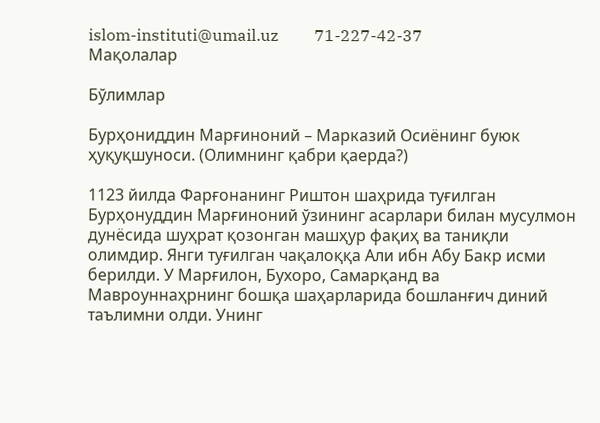islom-instituti@umail.uz         71-227-42-37
Мақолалар

Бўлимлар

Бурҳониддин Марғиноний – Марказий Осиёнинг буюк ҳуқуқшуноси. (Олимнинг қабри қаерда?)

1123 йилда Фарғонанинг Риштон шаҳрида туғилган Бурҳонуддин Марғиноний ўзининг асарлари билан мусулмон дунёсида шуҳрат қозонган машҳур фақиҳ ва таниқли олимдир. Янги туғилган чақалоққа Али ибн Абу Бакр исми берилди. У Марғилон, Бухоро, Самарқанд ва Мавроуннаҳрнинг бошқа шаҳарларида бошланғич диний таълимни олди. Унинг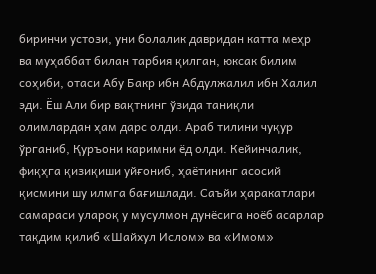биринчи устози, уни болалик давридан катта меҳр ва муҳаббат билан тарбия қилган, юксак билим соҳиби, отаси Абу Бакр ибн Абдулжалил ибн Халил эди. Ёш Али бир вақтнинг ўзида таниқли олимлардан ҳам дарс олди. Араб тилини чуқур ўрганиб, Қуръони каримни ёд олди. Кейинчалик, фиқҳга қизиқиши уйғониб, ҳаётининг асосий қисмини шу илмга бағишлади. Саъйи ҳаракатлари самараси улароқ у мусулмон дунёсига ноёб асарлар тақдим қилиб «Шайхул Ислом» ва «Имом»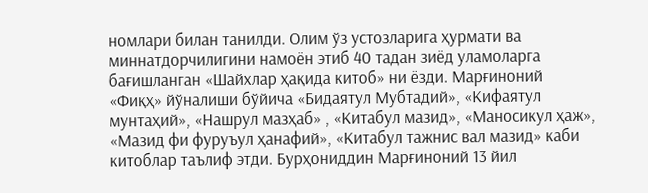номлари билан танилди. Олим ўз устозларига ҳурмати ва миннатдорчилигини намоён этиб 40 тадан зиёд уламоларга бағишланган «Шайхлар ҳақида китоб» ни ёзди. Марғиноний «Фиқҳ» йўналиши бўйича «Бидаятул Мубтадий», «Кифаятул мунтаҳий», «Нашрул мазҳаб» , «Китабул мазид», «Маносикул ҳаж», «Мазид фи фуруъул ҳанафий», «Китабул тажнис вал мазид» каби китоблар таълиф этди. Бурҳониддин Марғиноний 13 йил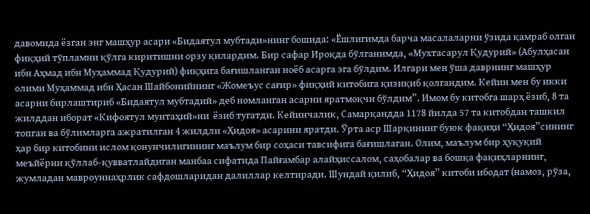давомида ёзган энг машҳур асари «Бидаятул мубтади»нинг бошида: «Ёшлигимда барча масалаларни ўзида қамраб олган фиқҳий тўпламни қўлга киритишни орзу қилардим. Бир сафар Ироқда бўлганимда, «Мухтасарул Қудурий» (Абулҳасан ибн Аҳмад ибн Муҳаммад Қудурий) фиқҳига бағишланган ноёб асарга эга бўлдим. Илгари мен ўша даврнинг машҳур олими Муҳаммад ибн Ҳасан Шайбонийнинг «Жомеъус сағир» фиқҳий китобига қизиқиб қолгандим. Кейин мен бу икки асарни бирлаштириб «Бидаятул мубтадий» деб номланган асарни яратмоқчи бўлдим”. Имом бу китобга шарҳ ёзиб, 8 та жилддан иборат «Кифоятул мунтаҳий»ни  ёзиб тугатди. Кейинчалик, Самарқандда 1178 йилда 57 та китобдан ташкил топган ва бўлимларга ажратилган 4 жилдли «Ҳидоя» асарини яратди. Ўрта аср Шарқининг буюк фақиҳи “Ҳидоя”сининг ҳар бир китобини ислом қонунчилигининг маълум бир соҳаси тавсифига бағишлаган. Олим, маълум бир ҳуқуқий меъйёрни қўллаб-қувватлайдиган манбаа сифатида Пайғамбар алайҳиссалом, саҳобалар ва бошқа фақиҳларнинг, жумладан мавроуннаҳрлик сафдошларидан далиллар келтиради. Шундай қилиб, “Ҳидоя” китоби ибодат (намоз, рўза,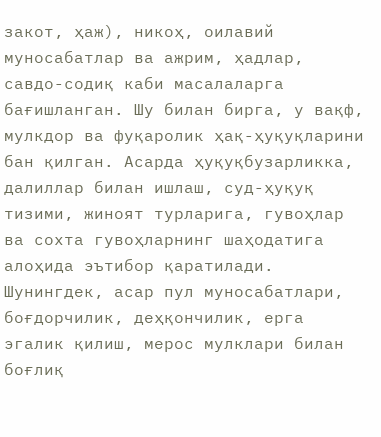закот, ҳаж), никоҳ, оилавий муносабатлар ва ажрим, ҳадлар, савдо-содиқ каби масалаларга бағишланган. Шу билан бирга, у вақф, мулкдор ва фуқаролик ҳақ-ҳуқуқларини бан қилган. Асарда ҳуқуқбузарликка, далиллар билан ишлаш, суд-ҳуқуқ тизими, жиноят турларига, гувоҳлар ва сохта гувоҳларнинг шаҳодатига алоҳида эътибор қаратилади. Шунингдек, асар пул муносабатлари, боғдорчилик, деҳқончилик, ерга эгалик қилиш, мерос мулклари билан боғлиқ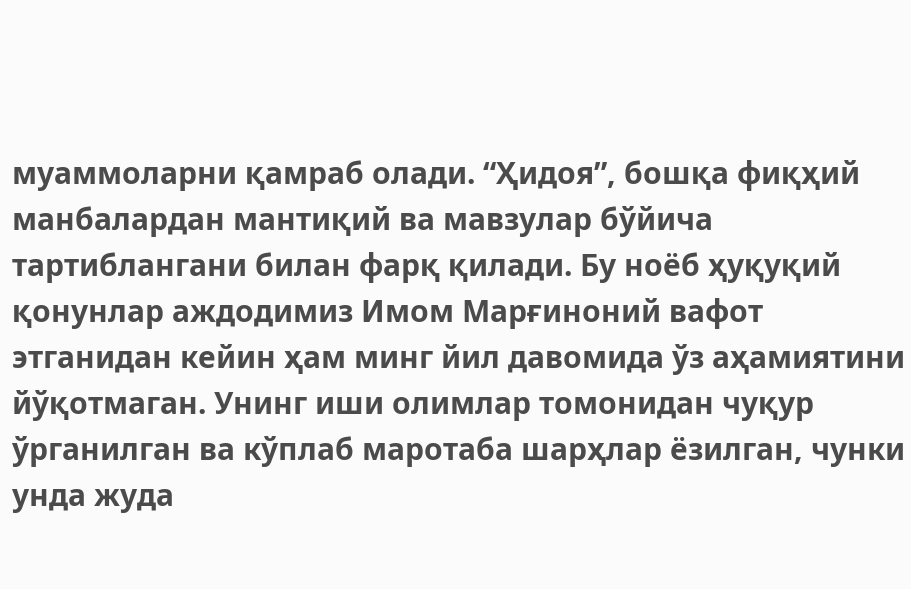муаммоларни қамраб олади. “Ҳидоя”, бошқа фиқҳий манбалардан мантиқий ва мавзулар бўйича тартиблангани билан фарқ қилади. Бу ноёб ҳуқуқий қонунлар аждодимиз Имом Марғиноний вафот этганидан кейин ҳам минг йил давомида ўз аҳамиятини йўқотмаган. Унинг иши олимлар томонидан чуқур ўрганилган ва кўплаб маротаба шарҳлар ёзилган, чунки унда жуда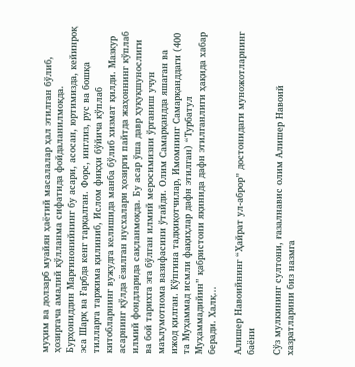муҳим ва долзарб муайян ҳаётий масалалар ҳал этилган бўлиб, ҳозиргача амалий қўлланма сифатида фойдаланилмоқда. Бурҳониддин Марғинонийнинг бу асари, асосан, юртимизда, кейинроқ эса Шарқ ва Ғарбда кенг тарқалган. Форс, инглиз, рус ва бошқа тилларга таржима қилиниб, Ислом фиқҳи бўйича кўплаб китобларнинг вужудга келишида манба бўлиб хизмат қилди. Мазкур асарнинг қўлда ёзилган нусхалари ҳозирги пайтда жаҳоннинг кўплаб илмий фондларида сақланмоқда. Бу асар ўша давр ҳуқуқшунослиги ва бой тарихга эга бўлган илмий меросимизни ўрганиш учун маълумотнома вазифасини ўтайди. Олим Самарқандда яшаган ва ижод қилган. Кўпгина тадқиқотчилар, Имомнинг Самарқанддаги (400 та Муҳаммад исмли фақиҳлар дафн этилган) “Турбатул Муҳаммадийин” қабристони яқинида дафн этилганлиги ҳақида хабар беради. Халқ...

Алишер Навоийнинг “Ҳайрат ул-аброр” достонидаги муножотларнинг баёни

Сўз мулкининг султони, ғазалнавис олим Алишер Навоий хазратларини биз назмга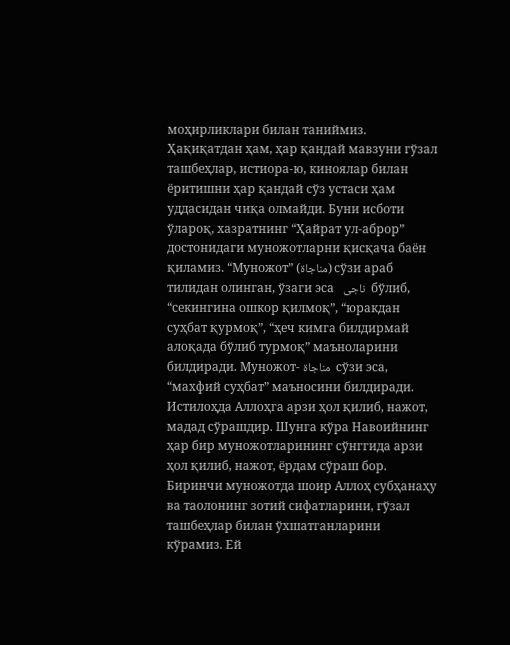моҳирликлари билан таниймиз. Ҳақиқатдан ҳам, ҳар қандай мавзуни гўзал ташбеҳлар, истиора-ю, киноялар билан ёритишни ҳар қандай сўз устаси ҳам уддасидан чиқа олмайди. Буни исботи ўлароқ, хазратнинг “Ҳайрат ул-аброр” достонидаги муножотларни қисқача баён қиламиз. “Муножот” (مناجاة) сўзи араб тилидан олинган, ўзаги эса   ناجى  бўлиб, “секингина ошкор қилмоқ”, “юракдан суҳбат қурмоқ”, “ҳеч кимга билдирмай алоқада бўлиб турмоқ” маъноларини билдиради. Муножот- مناجاة  сўзи эса, “махфий суҳбат” маъносини билдиради. Истилоҳда Аллоҳга арзи ҳол қилиб, нажот, мадад сўрашдир. Шунга кўра Навоийнинг ҳар бир муножотларининг сўнггида арзи ҳол қилиб, нажот, ёрдам сўраш бор. Биринчи муножотда шоир Аллоҳ субҳанаҳу ва таолонинг зотий сифатларини, гўзал ташбеҳлар билан ўхшатганларини кўрамиз. Ей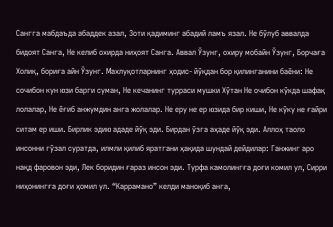Сангга мабдаъда абаддек азал, Зоти қадиминг абадий ламъ язал. Не бўлуб аввалда бидоят Санга, Не келиб охирда ниҳоят Санга. Аввал Ўзунг, охиру мобайн Ўзунг, Борчаға Холиқ, бориға айн Ўзунг. Махлуқотларнинг ҳодис- йўқдан бор қилинганини баёни: Не сочибон кун юзи барги суман, Не кечанинг турраси мушки Хўтан Не очибон кўкда шафақ лолалар, Не ёғиб анжумдин анга жолалар. Не еру не ер юзида бир киши, Не кўку не ғайри ситам ер иши. Бирлик эдию ададе йўқ эди. Бирдан ўзга аҳаде йўқ эди. Аллоҳ таоло инсонни гўзал суратда, илмли қилиб яратгани ҳақида шундай дейдилар: Ганжинг аро нақд фаровон эди, Лек боридин ғараз инсон эди. Турфа камолингға доғи комил ул, Сирри ниҳонингға доғи ҳомил ул. “Каррамано” келди маноқиб анга,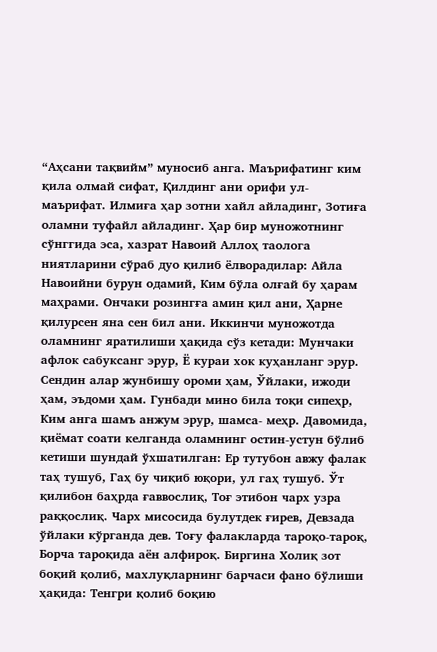“Аҳсани тақвийм” муносиб анга. Маърифатинг ким қила олмай сифат, Қилдинг ани орифи ул- маърифат. Илмиға ҳар зотни хайл айладинг, Зотиға оламни туфайл айладинг. Ҳар бир муножотнинг сўнггида эса, хазрат Навоий Аллоҳ таолога ниятларини сўраб дуо қилиб ёлворадилар: Айла Навоийни бурун одамий, Ким бўла олғай бу ҳарам маҳрами. Ончаки розингға амин қил ани, Ҳарне қилурсен яна сен бил ани. Иккинчи муножотда оламнинг яратилиши ҳақида сўз кетади: Мунчаки афлок сабуксанг эрур, Ё кураи хок куҳанланг эрур. Сендин алар жунбишу ороми ҳам, Ўйлаки, ижоди ҳам, эъдоми ҳам. Гунбади мино била тоқи сипеҳр, Ким анга шамъ анжум эрур, шамса- меҳр. Давомида, қиёмат соати келганда оламнинг остин-устун бўлиб кетиши шундай ўхшатилган: Ер тутубон авжу фалак таҳ тушуб, Гаҳ бу чиқиб юқори, ул гаҳ тушуб. Ўт қилибон баҳрда ғаввослиқ, Тоғ этибон чарх узра раққослиқ. Чарх мисосида булутдек ғирев, Девзада ўйлаки кўрганда дев. Тоғу фалакларда тароқо-тароқ, Борча тароқида аён алфироқ. Биргина Холиқ зот боқий қолиб, махлуқларнинг барчаси фано бўлиши ҳақида: Тенгри қолиб боқию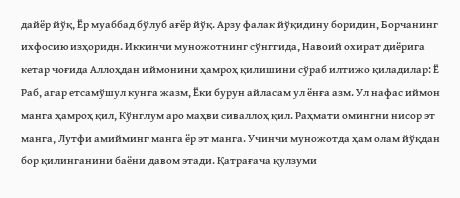дайёр йўқ, Ёр муаббад бўлуб ағёр йўқ. Арзу фалак йўқидину боридин, Борчанинг ихфосию изҳоридн. Иккинчи муножотнинг сўнггида, Навоий охират диёрига кетар чоғида Аллоҳдан иймонини ҳамроҳ қилишини сўраб илтижо қиладилар: Ё Раб, агар етсамўшул кунга жазм, Ёки бурун айласам ул ёнға азм. Ул нафас иймон манга ҳамроҳ қил, Кўнглум аро маҳви сиваллоҳ қил. Раҳмати омингни нисор эт манга, Лутфи амийминг манга ёр эт манга. Учинчи муножотда ҳам олам йўқдан бор қилинганини баёни давом этади. Қатрағача қулзуми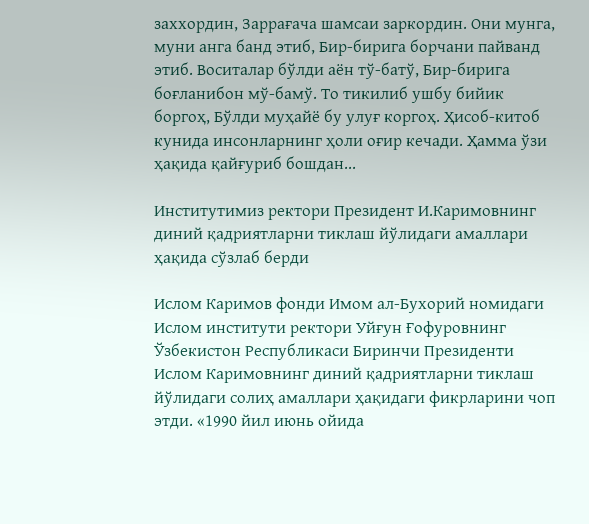заххордин, Заррағача шамсаи заркордин. Они мунга, муни анга банд этиб, Бир-бирига борчани пайванд этиб. Воситалар бўлди аён тў-батў, Бир-бирига боғланибон мў-бамў. То тикилиб ушбу бийик боргоҳ, Бўлди муҳайё бу улуғ коргоҳ. Ҳисоб-китоб кунида инсонларнинг ҳоли оғир кечади. Ҳамма ўзи ҳақида қайғуриб бошдан...

Институтимиз ректори Президент И.Каримовнинг диний қадриятларни тиклаш йўлидаги амаллари ҳақида сўзлаб берди

Ислом Каримов фонди Имом ал-Бухорий номидаги Ислом институти ректори Уйғун Ғофуровнинг Ўзбекистон Республикаси Биринчи Президенти Ислом Каримовнинг диний қадриятларни тиклаш йўлидаги солиҳ амаллари ҳақидаги фикрларини чоп этди. «1990 йил июнь ойида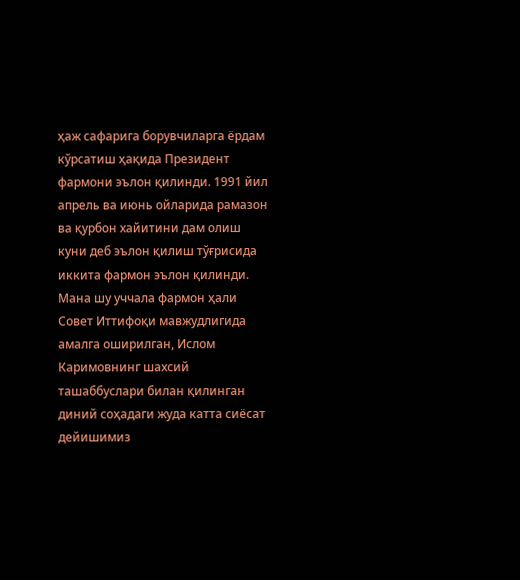ҳаж сафарига борувчиларга ёрдам кўрсатиш ҳақида Президент фармони эълон қилинди. 1991 йил апрель ва июнь ойларида рамазон ва қурбон хайитини дам олиш куни деб эълон қилиш тўғрисида иккита фармон эълон қилинди. Мана шу уччала фармон ҳали Совет Иттифоқи мавжудлигида амалга оширилган, Ислом Каримовнинг шахсий ташаббуслари билан қилинган диний соҳадаги жуда катта сиёсат дейишимиз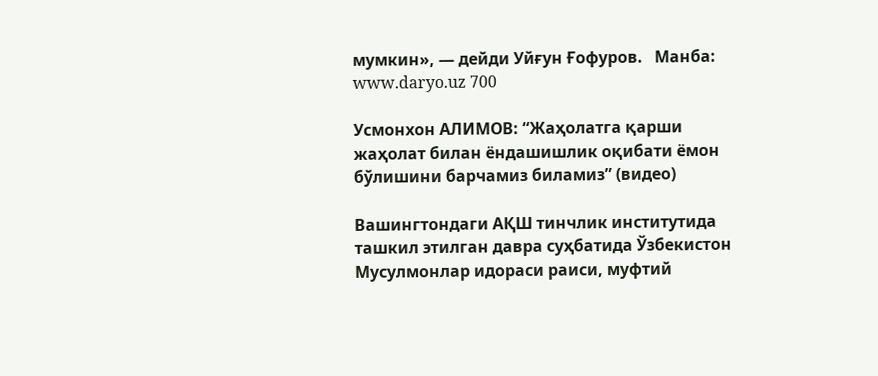мумкин», — дейди Уйғун Ғофуров.   Манба: www.daryo.uz 700

Усмонхон АЛИМОВ: “Жаҳолатга қарши жаҳолат билан ёндашишлик оқибати ёмон бўлишини барчамиз биламиз” (видео)

Вашингтондаги АҚШ тинчлик институтида ташкил этилган давра суҳбатида Ўзбекистон Мусулмонлар идораси раиси, муфтий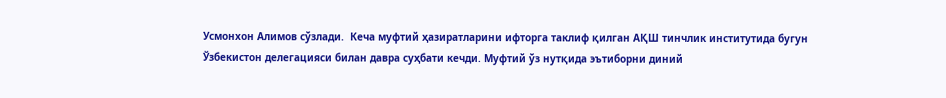Усмонхон Алимов сўзлади.  Кеча муфтий ҳазиратларини ифторга таклиф қилган АҚШ тинчлик институтида бугун Ўзбекистон делегацияси билан давра суҳбати кечди. Муфтий ўз нутқида эътиборни диний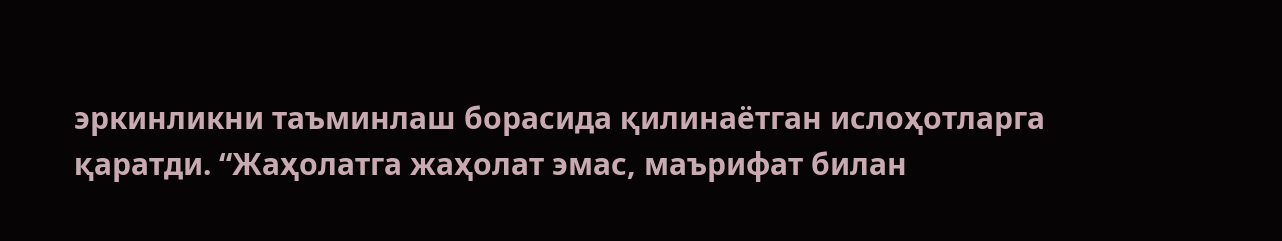эркинликни таъминлаш борасида қилинаётган ислоҳотларга қаратди. “Жаҳолатга жаҳолат эмас, маърифат билан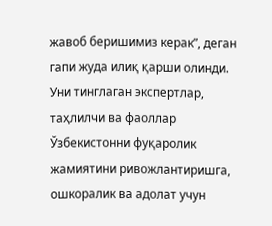жавоб беришимиз керак”, деган гапи жуда илиқ қарши олинди. Уни тинглаган экспертлар, таҳлилчи ва фаоллар Ўзбекистонни фуқаролик жамиятини ривожлантиришга, ошкоралик ва адолат учун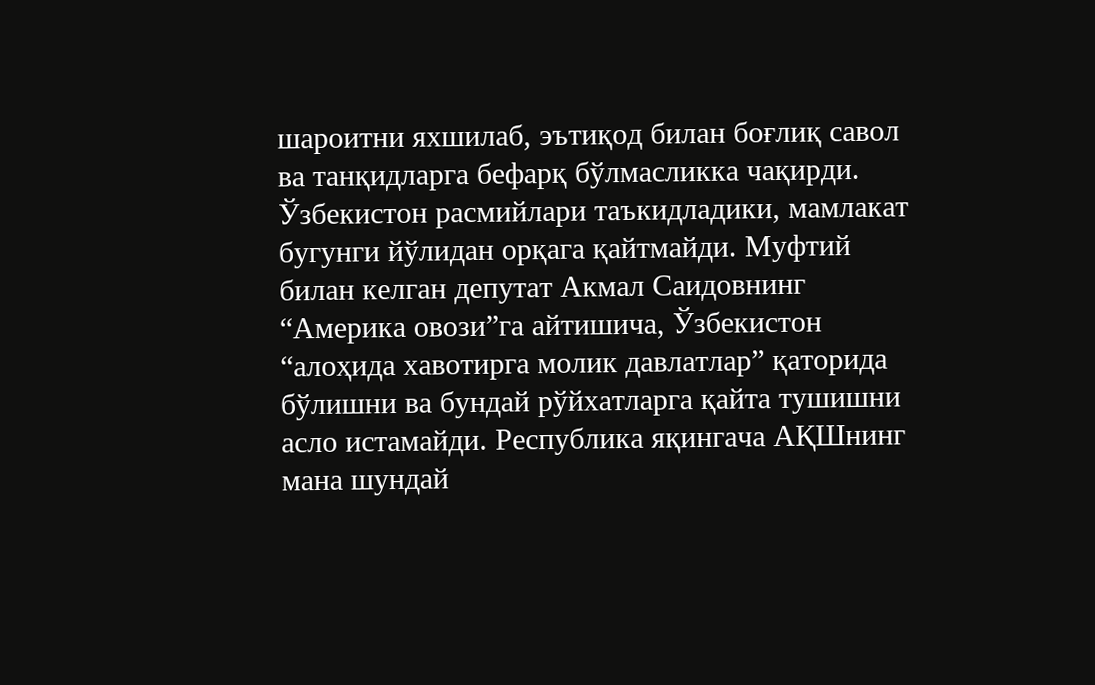шароитни яхшилаб, эътиқод билан боғлиқ савол ва танқидларга бефарқ бўлмасликка чақирди. Ўзбекистон расмийлари таъкидладики, мамлакат бугунги йўлидан орқага қайтмайди. Муфтий билан келган депутат Акмал Саидовнинг “Америка овози”га айтишича, Ўзбекистон “алоҳида хавотирга молик давлатлар” қаторида бўлишни ва бундай рўйхатларга қайта тушишни асло истамайди. Республика яқингача АҚШнинг мана шундай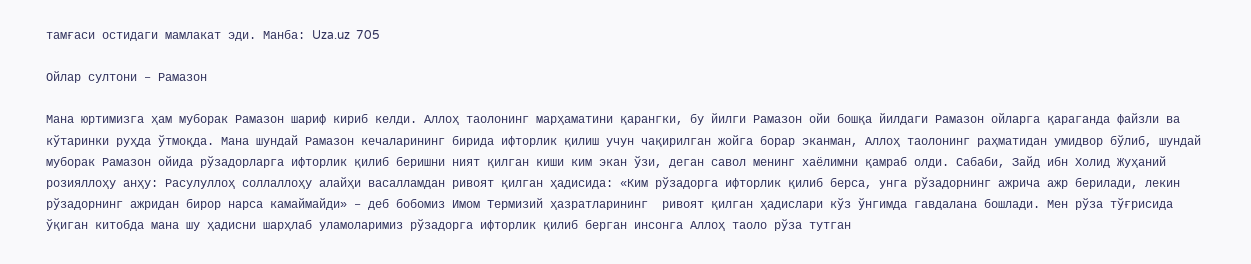тамғаси остидаги мамлакат эди. Манба: Uza.uz  705

Ойлар султони – Рамазон

Мана юртимизга ҳам муборак Рамазон шариф кириб келди. Аллоҳ таолонинг марҳаматини қарангки, бу йилги Рамазон ойи бошқа йилдаги Рамазон ойларга қараганда файзли ва кўтаринки руҳда ўтмоқда. Мана шундай Рамазон кечаларининг бирида ифторлик қилиш учун чақирилган жойга борар эканман, Аллоҳ таолонинг раҳматидан умидвор бўлиб, шундай муборак Рамазон ойида рўзадорларга ифторлик қилиб беришни ният қилган киши ким экан ўзи, деган савол менинг хаёлимни қамраб олди. Сабаби, Зайд ибн Холид Жуҳаний розияллоҳу анҳу: Расулуллоҳ соллаллоҳу алайҳи васалламдан ривоят қилган ҳадисида: «Ким рўзадорга ифторлик қилиб берса, унга рўзадорнинг ажрича ажр берилади, лекин рўзадорнинг ажридан бирор нарса камаймайди» – деб бобомиз Имом Термизий ҳазратларининг  ривоят қилган ҳадислари кўз ўнгимда гавдалана бошлади. Мен рўза тўғрисида ўқиган китобда мана шу ҳадисни шарҳлаб уламоларимиз рўзадорга ифторлик қилиб берган инсонга Аллоҳ таоло рўза тутган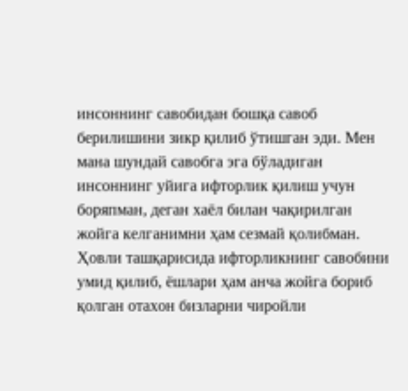инсоннинг савобидан бошқа савоб берилишини зикр қилиб ўтишган эди. Мен мана шундай савобга эга бўладиган инсоннинг уйига ифторлик қилиш учун боряпман, деган хаёл билан чақирилган жойга келганимни ҳам сезмай қолибман. Ҳовли ташқарисида ифторликнинг савобини умид қилиб, ёшлари ҳам анча жойга бориб қолган отахон бизларни чиройли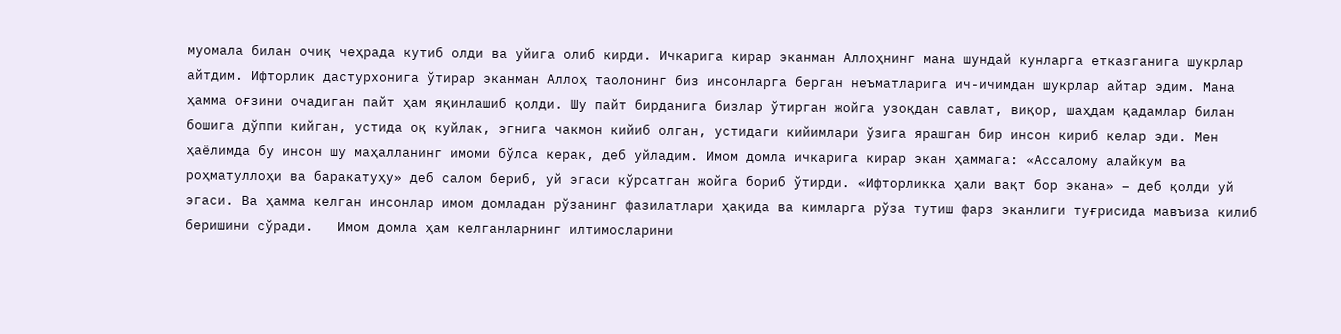муомала билан очиқ чеҳрада кутиб олди ва уйига олиб кирди. Ичкарига кирар эканман Аллоҳнинг мана шундай кунларга етказганига шукрлар айтдим. Ифторлик дастурхонига ўтирар эканман Аллоҳ таолонинг биз инсонларга берган неъматларига ич-ичимдан шукрлар айтар эдим. Мана ҳамма оғзини очадиган пайт ҳам яқинлашиб қолди. Шу пайт бирданига бизлар ўтирган жойга узоқдан савлат, виқор, шаҳдам қадамлар билан бошига дўппи кийган, устида оқ куйлак, эгнига чакмон кийиб олган, устидаги кийимлари ўзига ярашган бир инсон кириб келар эди. Мен ҳаёлимда бу инсон шу маҳалланинг имоми бўлса керак, деб уйладим. Имом домла ичкарига кирар экан ҳаммага: «Ассалому алайкум ва роҳматуллоҳи ва баракатуҳу» деб салом бериб, уй эгаси кўрсатган жойга бориб ўтирди. «Ифторликка ҳали вақт бор экана» – деб қолди уй эгаси. Ва ҳамма келган инсонлар имом домладан рўзанинг фазилатлари ҳақида ва кимларга рўза тутиш фарз эканлиги туғрисида мавъиза килиб беришини сўради.   Имом домла ҳам келганларнинг илтимосларини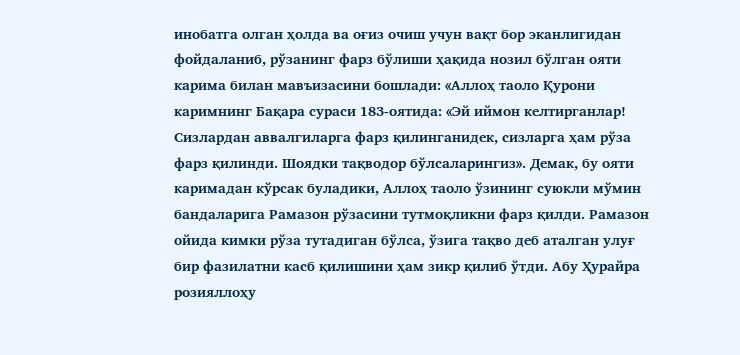инобатга олган ҳолда ва оғиз очиш учун вақт бор эканлигидан фойдаланиб, рўзанинг фарз бўлиши ҳақида нозил бўлган ояти карима билан мавъизасини бошлади: «Аллоҳ таоло Қурони каримнинг Бақара сураси 183-оятида: «Эй иймон келтирганлар! Сизлардан аввалгиларга фарз қилинганидек, сизларга ҳам рўза фарз қилинди. Шоядки тақводор бўлсаларингиз». Демак, бу ояти каримадан кўрсак буладики, Аллоҳ таоло ўзининг суюкли мўмин бандаларига Рамазон рўзасини тутмоқликни фарз қилди. Рамазон ойида кимки рўза тутадиган бўлса, ўзига тақво деб аталган улуғ бир фазилатни касб қилишини ҳам зикр қилиб ўтди. Абу Ҳурайра розияллоҳу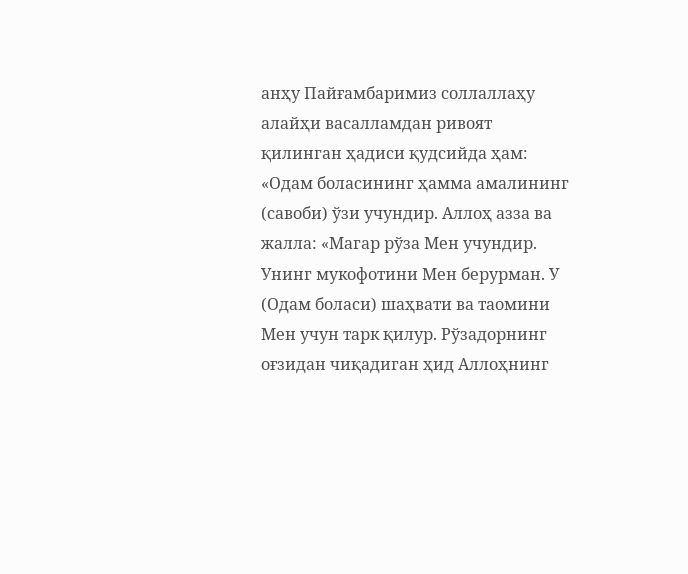анҳу Пайғамбаримиз соллаллаҳу алайҳи васалламдан ривоят қилинган ҳадиси қудсийда ҳам: «Одам боласининг ҳамма амалининг (савоби) ўзи учундир. Аллоҳ азза ва жалла: «Магар рўза Мен учундир. Унинг мукофотини Мен берурман. У (Одам боласи) шаҳвати ва таомини Мен учун тарк қилур. Рўзадорнинг оғзидан чиқадиган ҳид Аллоҳнинг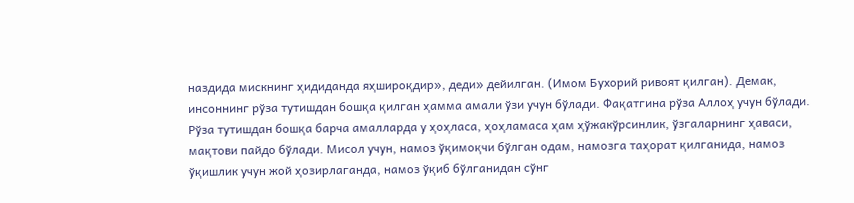наздида мискнинг ҳидиданда яҳшироқдир», деди» дейилган. (Имом Бухорий ривоят қилган). Демак, инсоннинг рўза тутишдан бошқа қилган ҳамма амали ўзи учун бўлади. Фақатгина рўза Аллоҳ учун бўлади. Рўза тутишдан бошқа барча амалларда у ҳоҳласа, ҳоҳламаса ҳам ҳўжакўрсинлик, ўзгаларнинг ҳаваси, мақтови пайдо бўлади. Мисол учун, намоз ўқимоқчи бўлган одам, намозга таҳорат қилганида, намоз ўқишлик учун жой ҳозирлаганда, намоз ўқиб бўлганидан сўнг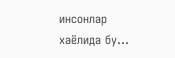инсонлар хаёлида бу...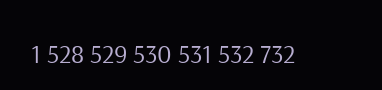1 528 529 530 531 532 732